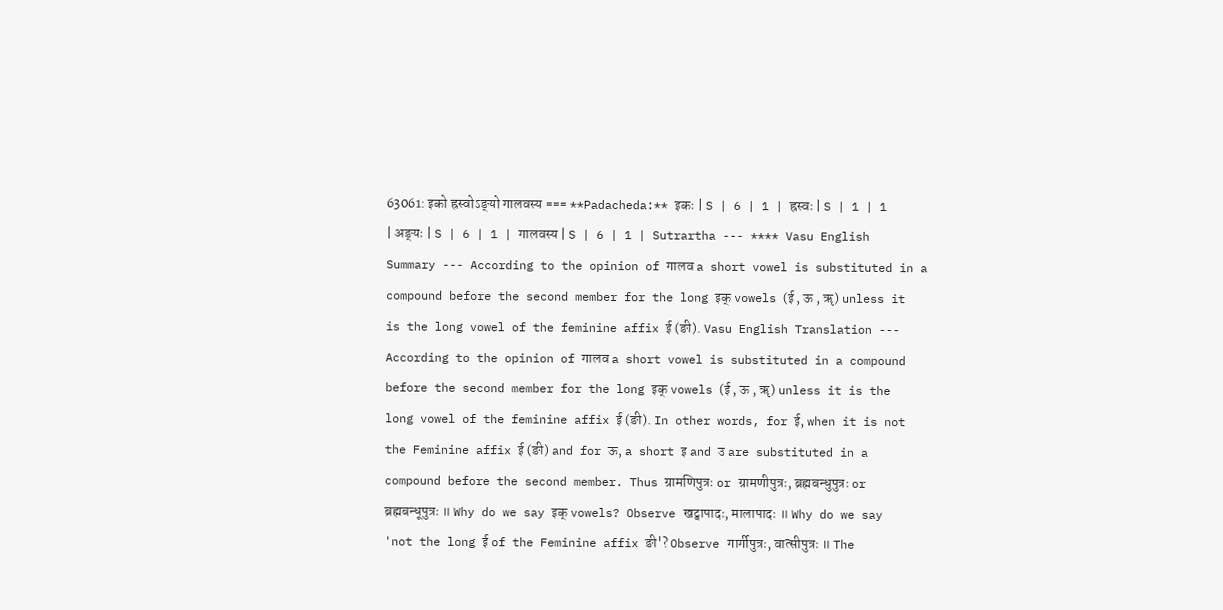63061: इको ह्रस्वोऽङ्यो गालवस्य === **Padacheda:** इकः | S | 6 | 1 | ह्रस्वः | S | 1 | 1 | अङ्यः | S | 6 | 1 | गालवस्य | S | 6 | 1 | Sutrartha --- **** Vasu English Summary --- According to the opinion of गालव a short vowel is substituted in a compound before the second member for the long इक् vowels (ई , ऊ , ॠ) unless it is the long vowel of the feminine affix ई (ङी). Vasu English Translation --- According to the opinion of गालव a short vowel is substituted in a compound before the second member for the long इक् vowels (ई , ऊ , ॠ) unless it is the long vowel of the feminine affix ई (ङी). In other words, for ई, when it is not the Feminine affix ई (ङी) and for ऊ, a short इ and उ are substituted in a compound before the second member. Thus ग्रामणिपुत्रः or ग्रामणीपुत्रः, ब्रह्मबन्धुपुत्रः or ब्रह्मबन्धूपुत्रः ॥ Why do we say इक् vowels? Observe खट्वापादः, मालापादः ॥ Why do we say 'not the long ई of the Feminine affix ङी'? Observe गार्गीपुत्रः, वात्सीपुत्रः ॥ The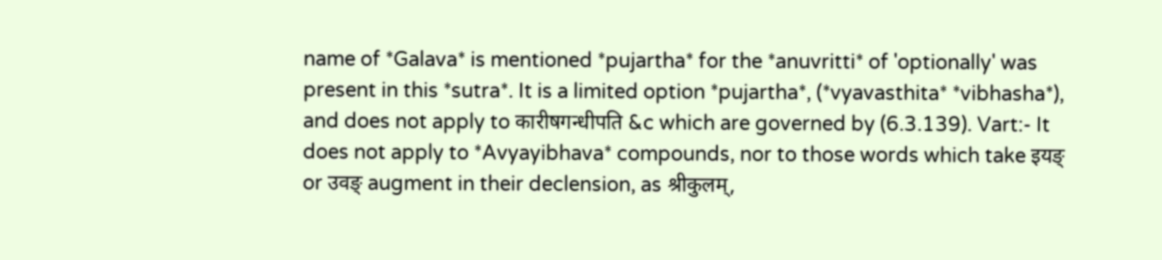name of *Galava* is mentioned *pujartha* for the *anuvritti* of 'optionally' was present in this *sutra*. It is a limited option *pujartha*, (*vyavasthita* *vibhasha*), and does not apply to कारीषगन्धीपति &c which are governed by (6.3.139). Vart:- It does not apply to *Avyayibhava* compounds, nor to those words which take इयङ् or उवङ् augment in their declension, as श्रीकुलम्,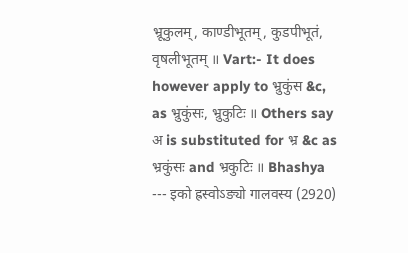भ्रूकुलम्, काण्डीभूतम्, कुडपीभूतं, वृषलीभूतम् ॥ Vart:- It does however apply to भ्रुकुंस &c, as भ्रुकुंसः, भ्रुकुटिः ॥ Others say अ is substituted for भ्र &c as भ्रकुंसः and भ्रकुटिः ॥ Bhashya --- इको ह्रस्वोऽङ्यो गालवस्य (2920)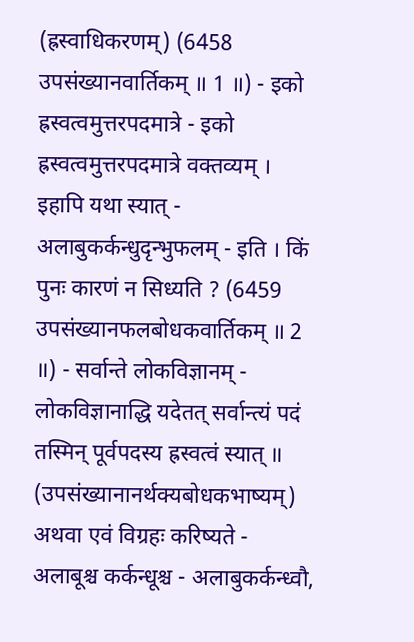(ह्रस्वाधिकरणम्) (6458 उपसंख्यानवार्तिकम् ॥ 1 ॥) - इको ह्रस्वत्वमुत्तरपदमात्रे - इको ह्रस्वत्वमुत्तरपदमात्रे वक्तव्यम् । इहापि यथा स्यात् - अलाबुकर्कन्धुदृन्भुफलम् - इति । किं पुनः कारणं न सिध्यति ? (6459 उपसंख्यानफलबोधकवार्तिकम् ॥ 2 ॥) - सर्वान्ते लोकविज्ञानम् - लोकविज्ञानाद्धि यदेतत् सर्वान्त्यं पदं तस्मिन् पूर्वपदस्य ह्रस्वत्वं स्यात् ॥ (उपसंख्यानानर्थक्यबोधकभाष्यम्) अथवा एवं विग्रहः करिष्यते - अलाबूश्च कर्कन्धूश्च - अलाबुकर्कन्ध्वौ,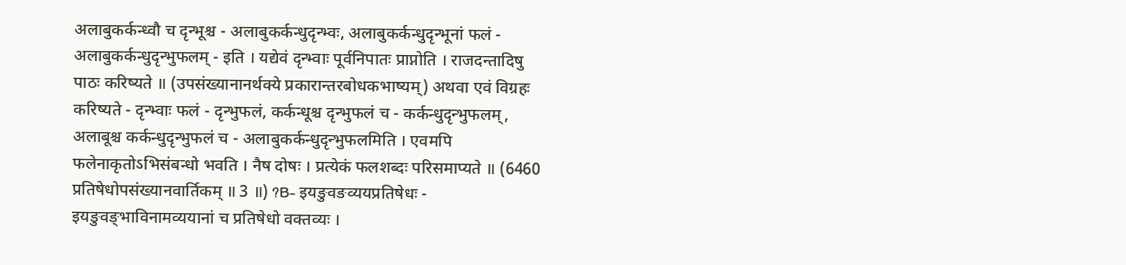अलाबुकर्कन्ध्वौ च दृन्भूश्च - अलाबुकर्कन्धुदृन्भ्वः, अलाबुकर्कन्धुदृन्भूनां फलं - अलाबुकर्कन्धुदृन्भुफलम् - इति । यद्येवं दृन्भ्वाः पूर्वनिपातः प्राप्नोति । राजदन्तादिषु पाठः करिष्यते ॥ (उपसंख्यानानर्थक्ये प्रकारान्तरबोधकभाष्यम्) अथवा एवं विग्रहः करिष्यते - दृन्भ्वाः फलं - दृन्भुफलं, कर्कन्धूश्च दृन्भुफलं च - कर्कन्धुदृन्भुफलम्, अलाबूश्च कर्कन्धुदृन्भुफलं च - अलाबुकर्कन्धुदृन्भुफलमिति । एवमपि फलेनाकृतोऽभिसंबन्धो भवति । नैष दोषः । प्रत्येकं फलशब्दः परिसमाप्यते ॥ (6460 प्रतिषेधोपसंख्यानवार्तिकम् ॥ 3 ॥) ?B- इयङुवङव्ययप्रतिषेधः - इयङुवङ्भाविनामव्ययानां च प्रतिषेधो वक्तव्यः ।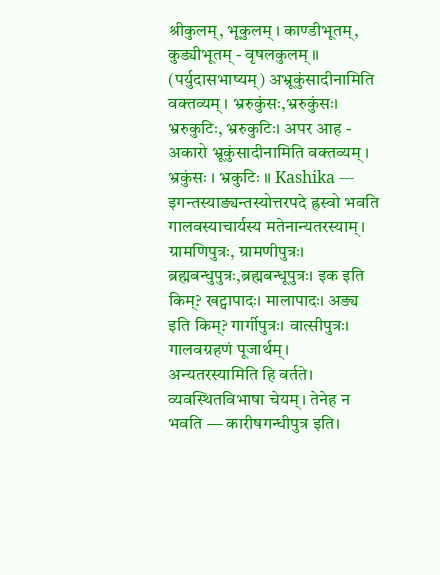श्रीकुलम्, भूकुलम् । काण्डीभूतम्, कुड्यीभूतम् - वृषलकुलम् ॥ (पर्युदासभाष्यम्) अभ्रूकुंसादीनामिति वक्तव्यम् । भ्ररुकुंसः,भ्ररुकुंसः। भ्ररुकुटिः, भ्ररुकुटिः। अपर आह - अकारो भ्रूकुंसादीनामिति वक्तव्यम् । भ्रकुंसः । भ्रकुटिः ॥ Kashika --- इगन्तस्याङ्यन्तस्योत्तरपदे ह्रस्वो भवति गालवस्याचार्यस्य मतेनान्यतरस्याम्। ग्रामणिपुत्रः, ग्रामणीपुत्रः। ब्रह्मबन्धुपुत्रः,ब्रह्मबन्धूपुत्रः। इक इति किम्? खट्वापादः। मालापादः। अङ्य इति किम्? गार्गीपुत्रः। वात्सीपुत्रः। गालवग्रहणं पूजार्थम्। अन्यतरस्यामिति हि वर्तते। व्यवस्थितविभाषा चेयम्। तेनेह न भवति — कारीषगन्धीपुत्र इति।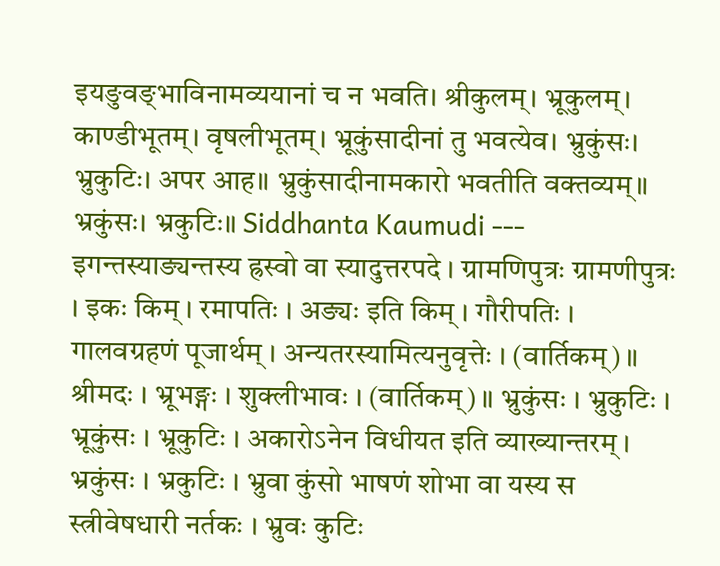इयङुवङ्भाविनामव्ययानां च न भवति। श्रीकुलम्। भ्रूकुलम्। काण्डीभूतम्। वृषलीभूतम्। भ्रूकुंसादीनां तु भवत्येव। भ्रुकुंसः। भ्रुकुटिः। अपर आह॥ भ्रुकुंसादीनामकारो भवतीति वक्तव्यम्॥ भ्रकुंसः। भ्रकुटिः॥ Siddhanta Kaumudi --- इगन्तस्याङ्यन्तस्य ह्रस्वो वा स्यादुत्तरपदे । ग्रामणिपुत्रः ग्रामणीपुत्रः । इकः किम् । रमापतिः । अङ्यः इति किम् । गौरीपतिः । गालवग्रहणं पूजार्थम् । अन्यतरस्यामित्यनुवृत्तेः । (वार्तिकम्) ॥ श्रीमदः । भ्रूभङ्गः । शुक्लीभावः । (वार्तिकम्) ॥ भ्रुकुंसः । भ्रुकुटिः । भ्रूकुंसः । भ्रूकुटिः । अकारोऽनेन विधीयत इति व्याख्यान्तरम् । भ्रकुंसः । भ्रकुटिः । भ्रुवा कुंसो भाषणं शोभा वा यस्य स स्त्रीवेषधारी नर्तकः । भ्रुवः कुटिः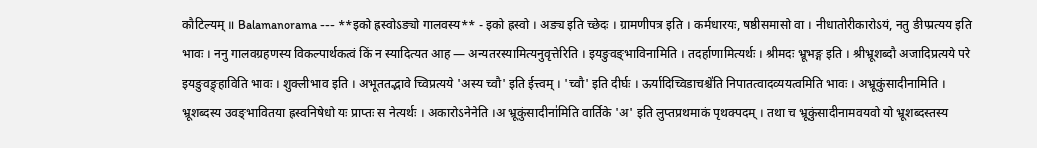कौटिल्यम् ॥ Balamanorama --- **इको ह्रस्वोऽङ्यो गालवस्य** - इको ह्रस्वो । अङ्य इति च्छेदः । ग्रामणीपत्र इति । कर्मधारयः, षष्ठीसमासो वा । नीधातोरीकारोऽयं, नतु ङीप्प्रत्यय इति भावः । ननु गालवग्रहणस्य विकल्पार्थकत्वं किं न स्यादित्यत आह — अन्यतरस्यामित्यनुवृत्तेरिति । इयङुवङ्भाविनामिति । तदर्हाणामित्यर्थः । श्रीमदः भ्रूभङ्ग इति । श्रीभ्रूशब्दौ अजादिप्रत्यये परे इयङुवङ्र्हाविति भावः । शुक्लीभाव इति । अभूततद्भावे च्विप्रत्यये 'अस्य च्वौ' इति ईत्त्वम् । 'च्वौ' इति दीर्घः । ऊर्यादिच्विडाचश्चे॑ति निपातत्वादव्ययत्वमिति भावः । अभ्रूकुंसादीनामिति । भ्रूशब्दस्य उवङ्भावितया ह्रस्वनिषेधो यः प्राप्तः स नेत्यर्थः । अकारोऽनेनेति ।अ भ्रूकुंसादीना॑मिति वार्तिके 'अ' इति लुप्तप्रथमाकं पृथक्पदम् । तथा च भ्रूकुंसादीनामवयवो यो भ्रूशब्दस्तस्य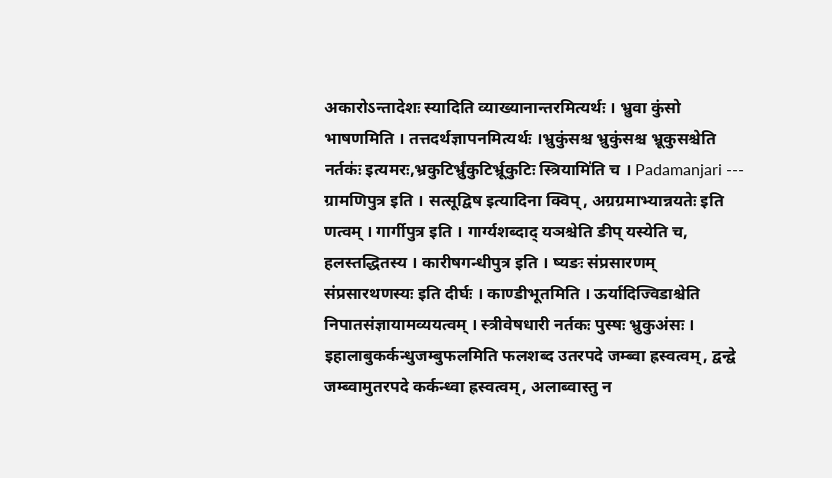अकारोऽन्तादेशः स्यादिति व्याख्यानान्तरमित्यर्थः । भ्रुवा कुंसो भाषणमिति । तत्तदर्थज्ञापनमित्यर्थः ।भ्रुकुंसश्च भ्रुकुंसश्च भ्रूकुसश्चेति नर्तकः॑ इत्यमरः,भ्रकुटिर्भ्रुंकुटिर्भ्रूकुटिः स्त्रियामि॑ति च । Padamanjari --- ग्रामणिपुत्र इति । सत्सूद्विष इत्यादिना क्विप्, अग्रग्रमाभ्यान्नयतेः इति णत्वम् । गार्गीपुत्र इति । गार्ग्यशब्दाद् यञश्चेति ङीप् यस्येति च, हलस्तद्धितस्य । कारीषगन्धीपुत्र इति । ष्यङः संप्रसारणम् संप्रसारथणस्यः इति दीर्घः । काण्डीभूतमिति । ऊर्यादिज्विडाश्चेति निपातसंज्ञायामव्ययत्वम् । स्त्रीवेषधारी नर्तकः पुस्षः भ्रुकुअंसः । इहालाबुकर्कन्धुजम्बुफलमिति फलशब्द उतरपदे जम्ब्वा ह्रस्वत्वम्, द्वन्द्वे जम्ब्वामुतरपदे कर्कन्ध्वा ह्रस्वत्वम्, अलाब्वास्तु न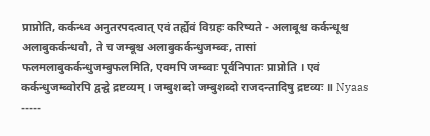प्राप्नोति, कर्कन्ध्व अनुतरपदत्वात् एवं तर्ह्येवं विग्रहः करिष्यते - अलाबूश्च कर्कन्धूश्च अलाबुकर्कन्धवौ, ते च जम्बूश्च अलाबुकर्कन्धुजम्ब्वः, तासां फलमलाबुकर्कन्धुजम्बुफलमिति, एवमपि जम्ब्वाः पूर्वनिपातः प्राप्नोति । एवं कर्कन्धुजम्ब्वोरपि द्वन्द्वे द्रष्टव्यम् । जम्बुशब्दो जम्बुशब्दो राजदन्तादिषु द्रष्टव्यः ॥ Nyaas -----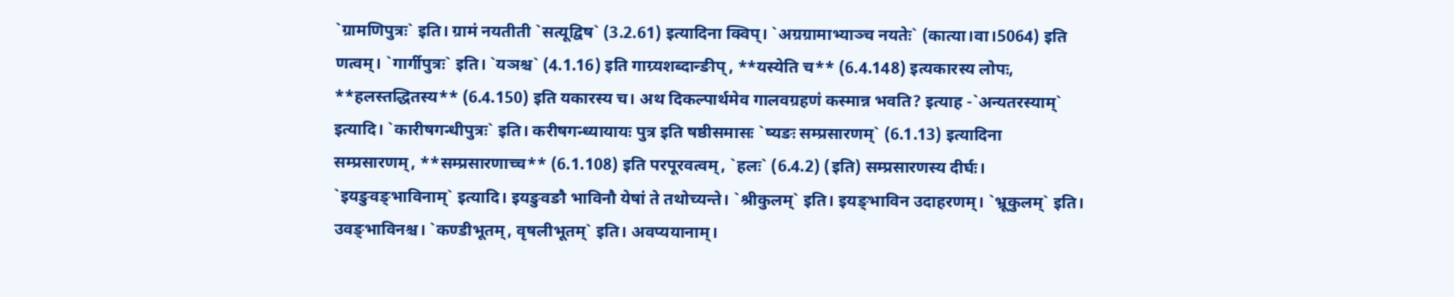`ग्रामणिपुत्रः` इति। ग्रामं नयतीती `सत्यूद्विष` (3.2.61) इत्यादिना क्विप्। `अग्रग्रामाभ्याञ्च नयतेः` (कात्या।वा।5064) इति णत्वम्। `गार्गीपुत्रः` इति। `यञश्च` (4.1.16) इति गाग्र्यशब्दान्ङीप्, **यस्येति च** (6.4.148) इत्यकारस्य लोपः, **हलस्तद्धितस्य** (6.4.150) इति यकारस्य च। अथ दिकल्पार्थमेव गालवग्रहणं कस्मान्न भवति? इत्याह -`अन्यतरस्याम्` इत्यादि। `कारीषगन्धीपुत्रः` इति। करीषगन्ध्यायायः पुत्र इति षष्ठीसमासः `ष्यङः सम्प्रसारणम्` (6.1.13) इत्यादिना सम्प्रसारणम्, **सम्प्रसारणाच्च** (6.1.108) इति परपूरवत्वम्, `हलः` (6.4.2) (इति) सम्प्रसारणस्य दीर्घः। `इयङुवङ्भाविनाम्` इत्यादि। इयङुवङौ भाविनौ येषां ते तथोच्यन्ते। `श्रीकुलम्` इति। इयङ्भाविन उदाहरणम्। `भ्रूकुलम्` इति। उवङ्भाविनश्च। `कण्डीभूतम्, वृषलीभूतम्` इति। अवप्ययानाम्।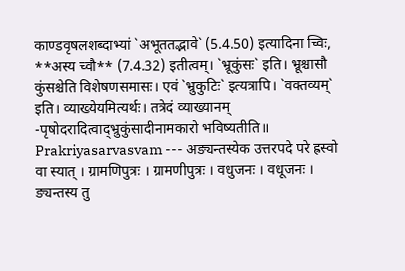काण्डवृषलशब्दाभ्यां `अभूततद्भावे` (5.4.50) इत्यादिना च्विः, **अस्य च्वौ** (7.4.32) इतीत्वम्। `भ्रूकुंसः` इति। भ्रूश्चासौ कुंसश्चेति विशेषणसमासः। एवं `भ्रुकुटिः` इत्यत्रापि। `वक्तव्यम्` इति। व्याख्येयमित्यर्थः। तत्रेदं व्याख्यानम् -पृषोदरादित्वाद्भ्रुकुंसादीनामकारो भविष्यतीति॥ Prakriyasarvasvam --- अङ्यन्तस्येक उत्तरपदे परे ह्रस्वो वा स्यात् । ग्रामणिपुत्रः । ग्रामणीपुत्रः । वधुजनः । वधूजनः । ङ्यन्तस्य तु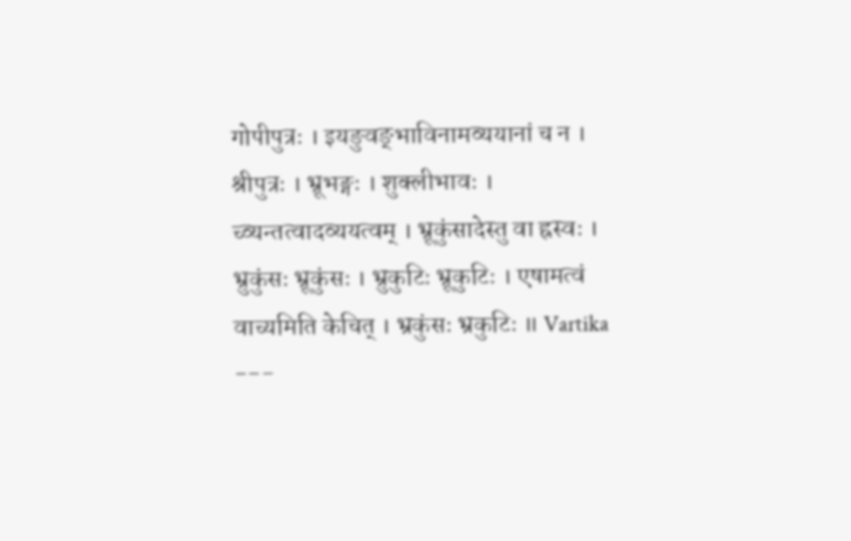गोपीपुत्रः । इयङुवङ्भाविनामव्ययानां च न । श्रीपुत्रः । भ्रूभङ्गः । शुक्लीभावः । च्व्यन्तत्वादव्ययत्वम् । भ्रूकुंसादेस्तु वा ह्रस्वः । भ्रुकुंसः भ्रूकुंसः । भ्रुकुटिः भ्रूकुटिः । एषामत्वं वाच्यमिति केचित् । भ्रकुंसः भ्रकुटिः ॥ Vartika ---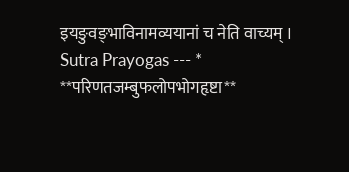इयङुवङ्भाविनामव्ययानां च नेति वाच्यम् । Sutra Prayogas --- * **परिणतजम्बुफलोपभोगहृष्टा**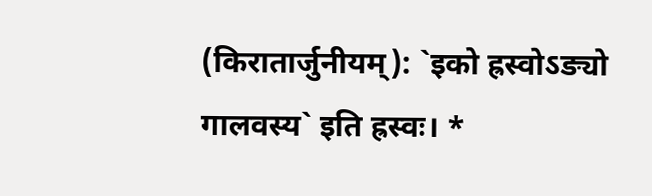(किरातार्जुनीयम्): `इको ह्रस्वोऽङ्यो गालवस्य` इति ह्रस्वः। *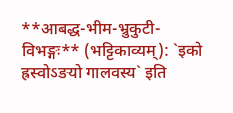**आबद्ध-भीम-भ्रुकुटी-विभङ्गः** (भट्टिकाव्यम्): `इको ह्रस्वोऽङयो गालवस्य` इति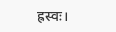ह्रस्वः।